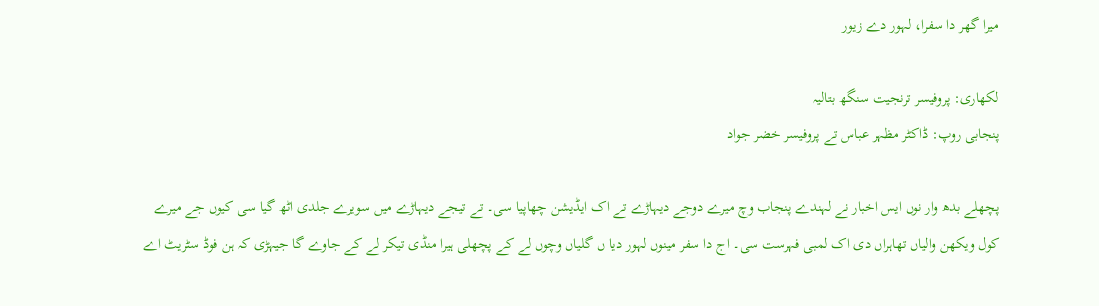میرا گھر دا سفرا، لہور دے زیور

لکھاری: پروفیسر ترنجیت سنگھ بتالیہ
پنجابی روپ: ڈاکٹر مظہر عباس تے پروفیسر خضر جواد

پچھلے بدھ وار نوں ایس اخبار نے لہندے پنجاب وچ میرے دوجے دیہاڑے تے اک ایڈیشن چھاپیا سی۔ تے تیجے دیہاڑے میں سویرے جلدی اٹھ گیا سی کیوں جے میرے کول ویکھن والیاں تھاہراں دی اک لمبی فہرست سی۔ اج دا سفر مینوں لہور دیا ں گلیاں وچوں لے کے پچھلی ہیرا منڈی تیکر لے کے جاوے گا جیہڑی کہ ہن فوڈ سٹریٹ اے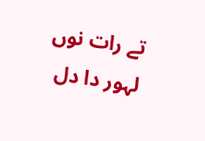تے رات نوں لہور دا دل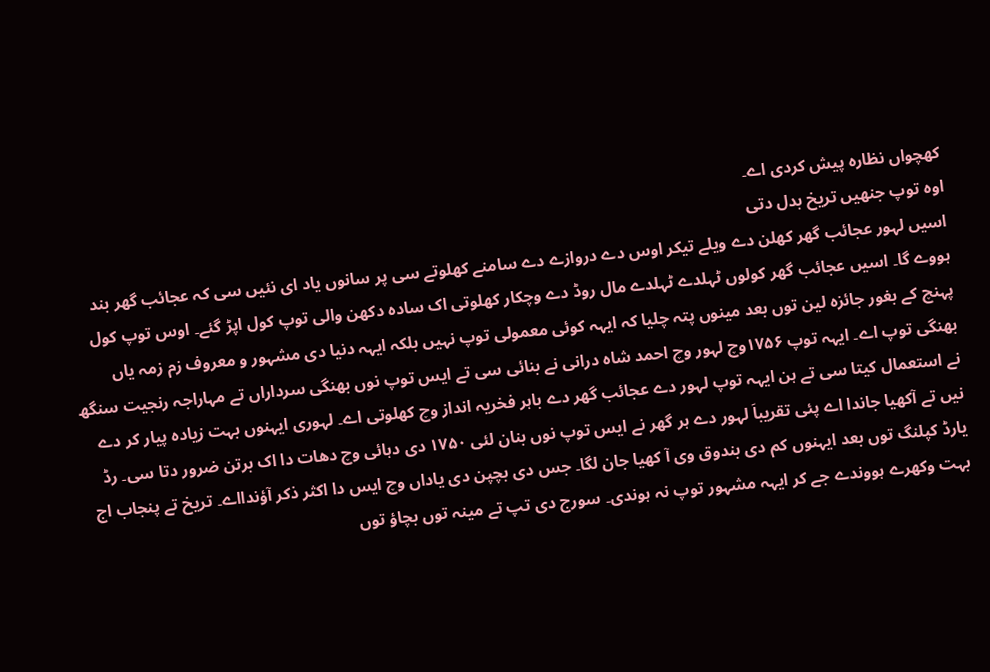کھچواں نظارہ پیش کردی اے۔
اوہ توپ جنھیں تریخ بدل دتی
اسیں لہور عجائب گھر کھلن دے ویلے تیکر اوس دے دروازے دے سامنے کھلوتے سی پر سانوں یاد ای نئیں سی کہ عجائب گھر بند ہووے گا۔ اسیں عجائب گھر کولوں ٹہلدے ٹہلدے مال روڈ دے وچکار کھلوتی اک سادہ دکھن والی توپ کول اپڑ گئے۔ اوس توپ کول پہنچ کے بغور جائزہ لین توں بعد مینوں پتہ چلیا کہ ایہہ کوئی معمولی توپ نہیں بلکہ ایہہ دنیا دی مشہور و معروف زم زمہ یاں بھنگی توپ اے۔ ایہہ توپ ۱۷۵۶وچ لہور وچ احمد شاہ درانی نے بنائی سی تے ایس توپ نوں بھنگی سرداراں تے مہاراجہ رنجیت سنگھ نے استعمال کیتا سی تے ہن ایہہ توپ لہور دے عجائب گھر دے باہر فخریہ انداز وچ کھلوتی اے۔ لہوری ایہنوں بہت زیادہ پیار کر دے نیں تے آکھیا جاندا اے پئی تقریباَ لہور دے ہر گھر نے ایس توپ نوں بنان لئی ۱۷۵۰ دی دہائی وچ دھات دا اک برتن ضرور دتا سی۔ رڈ یارڈ کپلنگ توں بعد ایہنوں کم دی بندوق وی آ کھیا جان لگا۔ جس دی بچپن دی یاداں وچ ایس دا اکثر ذکر آؤندااے۔ تریخ تے پنجاب اج بہت وکھرے ہووندے جے کر ایہہ مشہور توپ نہ ہوندی۔ سورج دی تپ تے مینہ توں بچاؤ توں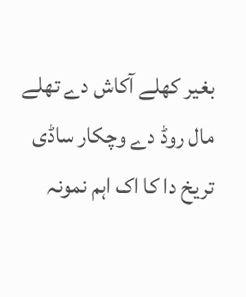بغیر کھلے آکاش دے تھلے مال روڈ دے وچکار ساڈی تریخ دا کا اک اہم نمونہ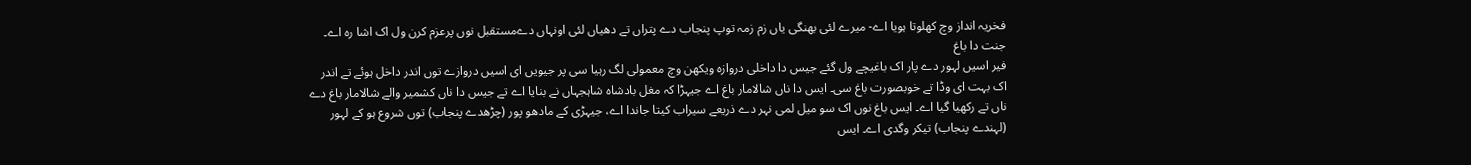فخریہ انداز وچ کھلوتا ہویا اے- میرے لئی بھنگی یاں زم زمہ توپ پنجاب دے پتراں تے دھیاں لئی اونہاں دےمستقبل نوں پرعزم کرن ول اک اشا رہ اے۔
جنت دا باغ
فیر اسیں لہور دے پار اک باغیچے ول گئے جیس دا داخلی دروازہ ویکھن وچ معمولی لگ رہیا سی پر جیویں ای اسیں دروازے توں اندر داخل ہوئے تے اندر اک بہت ای وڈا تے خوبصورت باغ سی۔ ایس دا ناں شالامار باغ اے جیہڑا کہ مغل بادشاہ شاہجہاں نے بنایا اے تے جیس دا ناں کشمیر والے شالامار باغ دے ناں تے رکھیا گیا اے۔ ایس باغ نوں اک سو میل لمی نہر دے ذریعے سیراب کیتا جاندا اے، جیہڑی کے مادھو پور (چڑھدے پنجاب) توں شروع ہو کے لہور (لہندے پنجاب) تیکر وگدی اے۔ ایس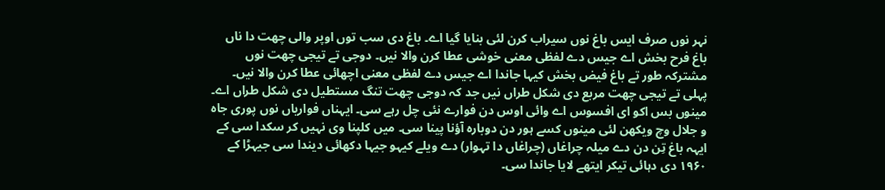نہر نوں صرف ایس باغ نوں سیراب کرن لئی بنایا گیا اے۔ باغ دی سب توں اوپر والی چھت دا ناں باغ فرح بخش اے جیس دے لفظی معنی خوشی عطا کرن والا نیں۔ دوجی تے تیجی چھت نوں مشترکہ طور تے باغ فیض بخش کیہا جاندا اے جیس دے لفظی معنی اچھائی عطا کرن والا نیں۔ پہلی تے تیجی چھت مربع دی شکل طراں نیں جد کہ دوجی چھت تنگ مستطیل دی شکل طراں اے۔ مینوں بس اکو ای افسوس اے وائی اوس دن فوارے نئی چل رہے سی۔ ایہناں فواریاں نوں پوری جاہ و جلال وچ ویکھن لئی مینوں کسے ہور دن دوبارہ آؤنا پینا سی۔ میں کلپنا وی نہیں کر سکدا سی کے ایہہ باغ تِن دن دے میلہ چراغاں (چراغاں دا تہوار) دے ویلے کیہو جیہا دکھائی دیندا سی جیہڑا کے ۱۹۶۰ دی دہائی تیکر ایتھے لایا جاندا سی۔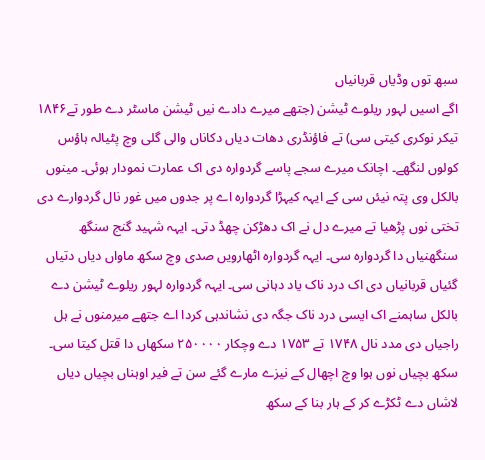سبھ توں وڈیاں قربانیاں
اگے اسیں لہور ریلوے ٹیشن (جتھے میرے دادے نیں ٹیشن ماسٹر دے طور تے۱۸۴۶ تیکر نوکری کیتی سی) تے فاؤنڈری دھات دیاں دکاناں والی گلی وچ پٹیالہ ہاؤس کولوں لنگھے۔ اچانک میرے سجے پاسے گردوارہ دی اک عمارت نمودار ہوئی۔ مینوں بالکل وی پتہ نیئں سی کے ایہہ کیہڑا گردوارہ اے پر جدوں میں غور نال گردوارے دی تختی نوں پڑھیا تے میرے دل نے اک دھڑکن چھڈ دتی۔ ایہہ شہید گنج سنگھ سنگھنیاں دا گردوارہ سی۔ ایہہ گردوارہ اٹھارویں صدی وچ سکھ ماواں دیاں دتیاں گئیاں قربانیاں دی اک درد ناک یاد دہانی سی۔ ایہہ گردوارہ لہور ریلوے ٹیشن دے بالکل ساہمنے اک ایسی درد ناک جگہ دی نشاندہی کردا اے جتھے میرمنوں نے ہل راجیاں دی مدد نال ۱۷۴۸ تے ۱۷۵۳ دے وچکار ۲۵۰۰۰۰ سکھاں دا قتل کیتا سی۔ سکھ بچیاں نوں ہوا وچ اچھال کے نیزے مارے گئے سن تے فیر اوہناں بچیاں دیاں لاشاں دے ٹکڑے کر کے ہار بنا کے سکھ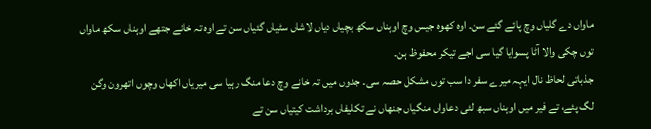ماواں دے گلیاں وچ پائے گئے سن۔ اوہ کھوہ جیس وچ اوہناں سکھ بچیاں دیاں لاشاں سٹیاں گئیاں سن تے اوہ تہ خانے جتھے اوہناں سکھ ماواں توں چکی والا آٹا پسوایا گیا سی اجے تیکر محفوظ ہن۔
جذباتی لحاظ نال ایہہ میرے سفر دا سب توں مشکل حصہ سی۔ جدوں میں تہ خانے وچ دعا منگ رہیا سی میریاں اکھاں وچوں اتھرون وگن لگ پئے، تے فیر میں اوہناں سبھ لئی دعاواں منگیاں جنھاں نے تکلیفاں برداشت کیتیاں سن تے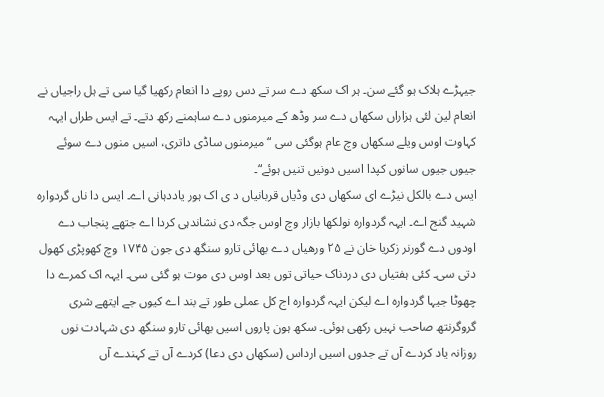جیہڑے ہلاک ہو گئے سن۔ ہر اک سکھ دے سر تے دس روپے دا انعام رکھیا گیا سی تے ہل راجیاں نے انعام لین لئی ہزاراں سکھاں دے سر وڈھ کے میرمنوں دے ساہمنے رکھ دتے۔ تے ایس طراں ایہہ کہاوت اوس ویلے سکھاں وچ عام ہوگئی سی “میرمنوں ساڈی داتری، اسیں منوں دے سوئے جیوں جیوں سانوں کپدا اسیں دونیں تنیں ہوئے“۔
ایس دے بالکل نیڑے ای سکھاں دی وڈیاں قربانیاں د ی اک ہور یاددہانی اے۔ ایس دا ناں گردوارہ شہید گنج اے۔ ایہہ گردوارہ نولکھا بازار وچ اوس جگہ دی نشاندہی کردا اے جتھے پنجاب دے اودوں دے گورنر زکریا خان نے ۲۵ ورھیاں دے بھائی تارو سنگھ دی جون ۱۷۴۵ وچ کھوپڑی کھول دتی سی۔ کئی ہفتیاں دی دردناک حیاتی توں بعد اوس دی موت ہو گئی سی۔ ایہہ اک کمرے دا چھوٹا جیہا گردوارہ اے لیکن ایہہ گردوارہ اج کل عملی طور تے بند اے کیوں جے ایتھے شری گروگرنتھ صاحب نہیں رکھی ہوئی۔ سکھ ہون پاروں اسیں بھائی تارو سنگھ دی شہادت نوں روزانہ یاد کردے آں تے جدوں اسیں ارداس (سکھاں دی دعا) کردے آں تے کہندے آں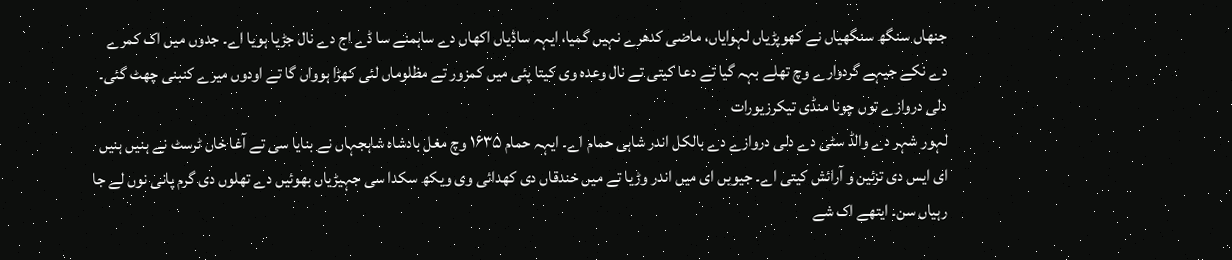جنھاں سنگھ سنگھیاں نے کھوپڑیاں لہوایاں، ماضی کدھرے نہیں گمیا، ایہہ ساڈیاں اکھاں دے ساہمنے سا ڈے اج دے نال جڑیا ہویا اے۔ جدوں میں اک کمرے دے نکے جیہے گردوارے وچ تھلے بہہ گیا تے دعا کیتی تے نال وعدہ وی کیتا پئی میں کمزور تے مظلوماں لئی کھڑا ہوواں گا تے اودوں میرے کنبنی چھٹ گئی۔
دلی دروازے توں چونا منڈی تیکرزیورات
لہور شہر دے والڈ سٹی دے دلی دروازے دے بالکل اندر شاہی حمام اے۔ ایہہ حمام ۱۶۳۵ وچ مغل بادشاہ شاہجہاں نے بنایا سی تے آغا خاں ٹرسٹ نے ہنیں ہنیں ای ایس دی تزئین و آرائش کیتی اے۔ جیویں ای میں اندر وڑیا تے میں خندقاں دی کھدائی وی ویکھ سکدا سی جہیڑیاں بھوئیں دے تھلوں دی گرم پانی نوں لے جا رہیاں سن۔ ایتھے اک شے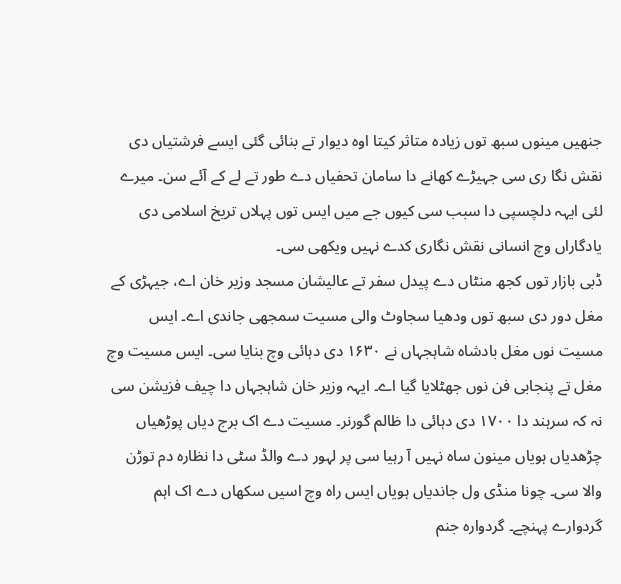جنھیں مینوں سبھ توں زیادہ متاثر کیتا اوہ دیوار تے بنائی گئی ایسے فرشتیاں دی نقش نگا ری سی جہیڑے کھانے دا سامان تحفیاں دے طور تے لے کے آئے سن۔ میرے لئی ایہہ دلچسپی دا سبب سی کیوں جے میں ایس توں پہلاں تریخ اسلامی دی یادگاراں وچ انسانی نقش نگاری کدے نہیں ویکھی سی۔
ڈبی بازار توں کجھ منٹاں دے پیدل سفر تے عالیشان مسجد وزیر خان اے، جیہڑی کے مغل دور دی سبھ توں ودھیا سجاوٹ والی مسیت سمجھی جاندی اے۔ ایس مسیت نوں مغل بادشاہ شاہجہاں نے ۱۶۳۰ دی دہائی وچ بنایا سی۔ ایس مسیت وچ مغل تے پنجابی فن نوں جھٹلایا گیا اے۔ ایہہ وزیر خان شاہجہاں دا چیف فزیشن سی نہ کہ سرہند دا ۱۷۰۰ دی دہائی دا ظالم گورنر۔ مسیت دے اک برج دیاں پوڑھیاں چڑھدیاں ہویاں مینون ساہ نہیں آ رہیا سی پر لہور دے والڈ سٹی دا نظارہ دم توڑن والا سی۔ چونا منڈی ول جاندیاں ہویاں ایس راہ وچ اسیں سکھاں دے اک اہم گردوارے پہنچے۔ گردوارہ جنم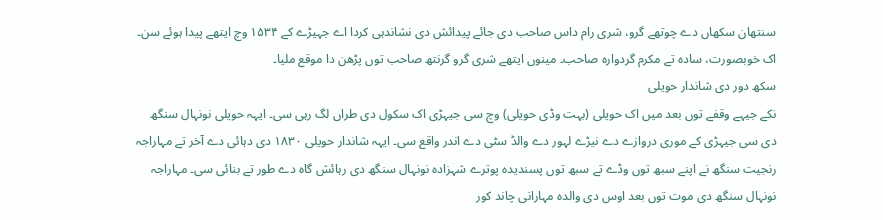سنتھان سکھاں دے چوتھے گرو، شری رام داس صاحب دی جائے پیدائش دی نشاندہی کردا اے جہیڑے کے ۱۵۳۴ وچ ایتھے پیدا ہوئے سن۔ اک خوبصورت، سادہ تے مکرم گردوارہ صاحب۔ مینوں ایتھے شری گرو گرنتھ صاحب توں پڑھن دا موقع ملیا۔
سکھ دور دی شاندار حویلی
نکے جیہے وقفے توں بعد میں اک حویلی (بہت وڈی حویلی) وچ سی جیہڑی اک سکول دی طراں لگ رہی سی۔ ایہہ حویلی نونہال سنگھ دی سی جیہڑی کے موری دروازے دے نیڑے لہور دے والڈ سٹی دے اندر واقع سی۔ ایہہ شاندار حویلی ۱۸۳۰ دی دہائی دے آخر تے مہاراجہ رنجیت سنگھ نے اپنے سبھ توں وڈے تے سبھ توں پسندیدہ پوترے شہزادہ نونہال سنگھ دی رہائش گاہ دے طور تے بنائی سی۔ مہاراجہ نونہال سنگھ دی موت توں بعد اوس دی والدہ مہارانی چاند کور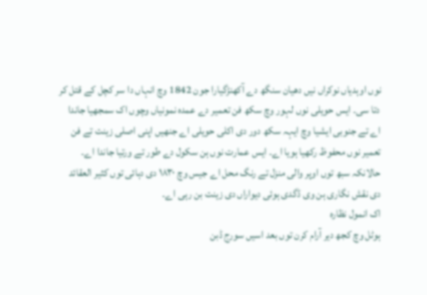نوں اوہدیاں نوکراں نیں دھیان سنگھ دے آکھنڑگیارا جون 1842 وچ انہاں دا سر کچل کے قتل کر دتا سی۔ ایس حویلی نوں لہور وچ سکھ فن تعمیر دے عمدہ نمونیاں وچوں اک سمجھیا جاندا اے تے جنوبی ایشیا وچ ایہہ سکھ دور دی اکلی حویلی اے جنھیں اپنی اصلی زینت تے فن تعمیر نوں محفوظ رکھیا ہویا اے۔ ایس عمارت نوں ہن سکول دے طور تے ورتیا جاندا اے۔ حالانکہ سبھ توں اوپر والی منزل تے رنگ محل اے جیس وچ ۱۸۳۰ دی دہائی توں کثیر العقائد دی نقش نگاری ہن وی ڈگدی ہوئی دیواراں دی زینت بن رہی اے۔
اک انمول نظارہ
ہوٹل وچ کجھ دیر آرام کرن توں بعد اسیں سورج ڈبن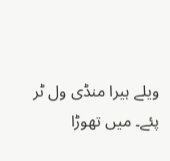ویلے ہیرا منڈی ول ٹر پئے۔ میں تھوڑا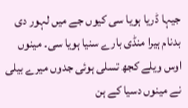جیہا ڈریا ہویا سی کیوں جے میں لہور دی بدنام ہیرا منڈی بارے سنیا ہویا سی۔ مینوں اوس ویلے کجھ تسلی ہوئی جدوں میرے بیلی نے مینوں دسیا کے ہن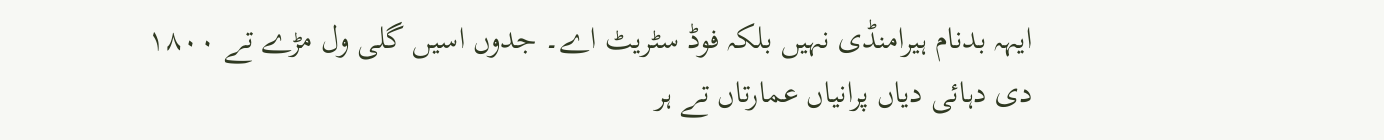ایہہ بدنام ہیرامنڈی نہیں بلکہ فوڈ سٹریٹ اے۔ جدوں اسیں گلی ول مڑے تے ۱۸۰۰ دی دہائی دیاں پرانیاں عمارتاں تے ہر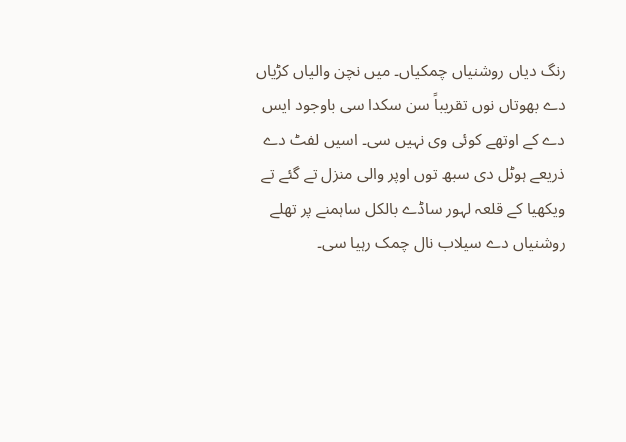رنگ دیاں روشنیاں چمکیاں۔ میں نچن والیاں کڑیاں دے بھوتاں نوں تقریباً سن سکدا سی باوجود ایس دے کے اوتھے کوئی وی نہیں سی۔ اسیں لفٹ دے ذریعے ہوٹل دی سبھ توں اوپر والی منزل تے گئے تے ویکھیا کے قلعہ لہور ساڈے بالکل ساہمنے پر تھلے روشنیاں دے سیلاب نال چمک رہیا سی۔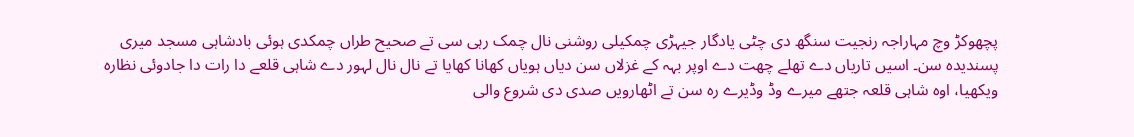پچھوکڑ وچ مہاراجہ رنجیت سنگھ دی چٹی یادگار جیہڑی چمکیلی روشنی نال چمک رہی سی تے صحیح طراں چمکدی ہوئی بادشاہی مسجد میری پسندیدہ سن۔ اسیں تاریاں دے تھلے چھت دے اوپر بہہ کے غزلاں سن دیاں ہویاں کھانا کھایا تے نال نال لہور دے شاہی قلعے دا رات دا جادوئی نظارہ ویکھیا، اوہ شاہی قلعہ جتھے میرے وڈ وڈیرے رہ سن تے اٹھارویں صدی دی شروع والی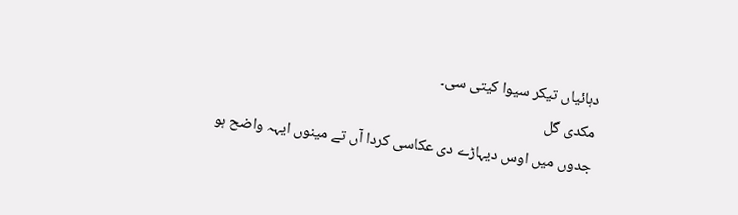دہائیاں تیکر سیوا کیتی سی۔
مکدی گل
جدوں میں اوس دیہاڑے دی عکاسی کردا آں تے مینوں ایہہ واضح ہو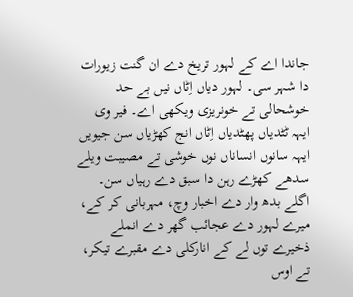جاندا اے کے لہور تریخ دے ان گنت زیورات دا شہر سی۔ لہور دیاں اِٹاں نیں بے حد خوشحالی تے خونریزی ویکھی اے۔ فیر وی ایہہ ٹٹدیاں پھٹدیاں اِٹاں انج کھڑیاں سن جیویں ایہہ سانوں انساناں نوں خوشی تے مصیبت ویلے سدھے کھڑے رہن دا سبق دے رہیاں سن۔
اگلے بدھ وار دے اخبار وچ، مہربانی کر کے، میرے لہور دے عجائب گھر دے انملے ذخیرے توں لے کے انارکلی دے مقبرے تیکر، تے اوس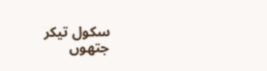سکول تیکر جتھوں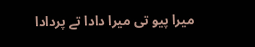میرا پیو تی میرا دادا تے پردادا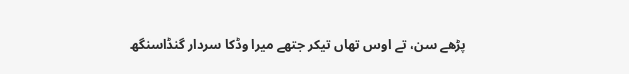پڑھے سن، تے اوس تھاں تیکر جتھے میرا وڈکا سردار گنڈاسنگھ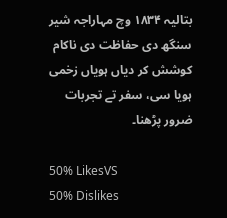بتالیہ ۱۸۳۴ وچ مہاراجہ شیر سنگھ دی حفاظت دی ناکام کوشش کر دیاں ہویاں زخمی ہویا سی، سفر تے تجربات ضرور پڑھنا۔

50% LikesVS
50% Dislikes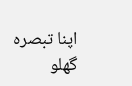اپنا تبصرہ گھلو